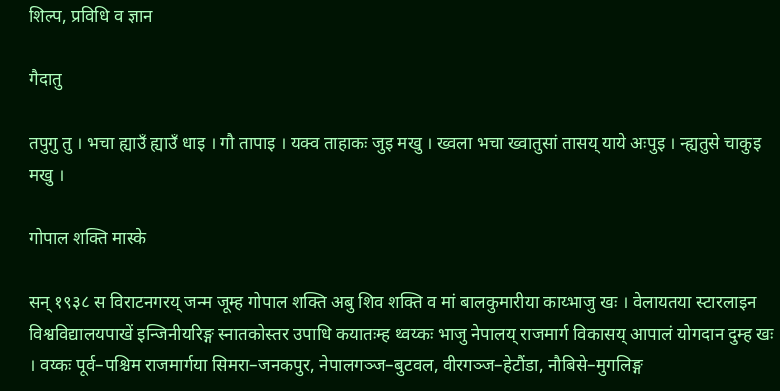शिल्प, प्रविधि व ज्ञान

गैदातु

तपुगु तु । भचा ह्याउँ ह्याउँ धाइ । गौ तापाइ । यक्व ताहाकः जुइ मखु । ख्वला भचा ख्वातुसां तासय् याये अःपुइ । न्ह्यतुसे चाकुइ मखु ।

गोपाल शक्ति मास्के

सन् १९३८ स विराटनगरय् जन्म जूम्ह गोपाल शक्ति अबु शिव शक्ति व मां बालकुमारीया काय्भाजु खः । वेलायतया स्टारलाइन विश्वविद्यालयपाखें इन्जिनीयरिङ्ग स्नातकोस्तर उपाधि कयातःम्ह थ्वय्कः भाजु नेपालय् राजमार्ग विकासय् आपालं योगदान दुम्ह खः । वय्कः पूर्व–पश्चिम राजमार्गया सिमरा–जनकपुर, नेपालगञ्ज–बुटवल, वीरगञ्ज–हेटौंडा, नौबिसे–मुगलिङ्ग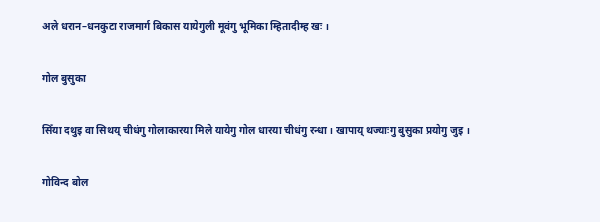अले धरान–धनकुटा राजमार्ग बिकास यायेगुली मूवंगु भूमिका म्हितादीम्ह खः ।

गोल बुसुका

सिँया दथुइ वा सिथय् चीधंगु गोलाकारया मिले यायेगु गोल धारया चीधंगु रन्धा । खापाय् थज्याःगु बुसुका प्रयोगु जुइ ।

गोविन्द बोल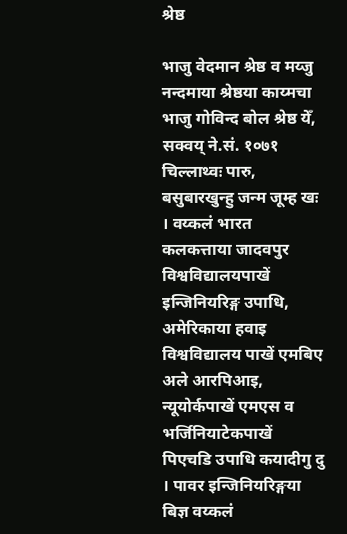श्रेष्ठ

भाजु वेदमान श्रेष्ठ व मय्जु नन्दमाया श्रेष्ठया काय्मचा भाजु गोविन्द बोल श्रेष्ठ येँ, सक्वय् ने.सं. १०७१ चिल्लाथ्वः पारु, बसुबारखुन्हु जन्म जूम्ह खः । वय्कलं भारत कलकत्ताया जादवपुर विश्वविद्यालयपाखें इन्जिनियरिङ्ग उपाधि, अमेरिकाया हवाइ विश्वविद्यालय पाखें एमबिए अले आरपिआइ, न्यूयोर्कपाखें एमएस व भर्जिनियाटेकपाखें पिएचडि उपाधि कयादीगु दु । पावर इन्जिनियरिङ्गया बिज्ञ वय्कलं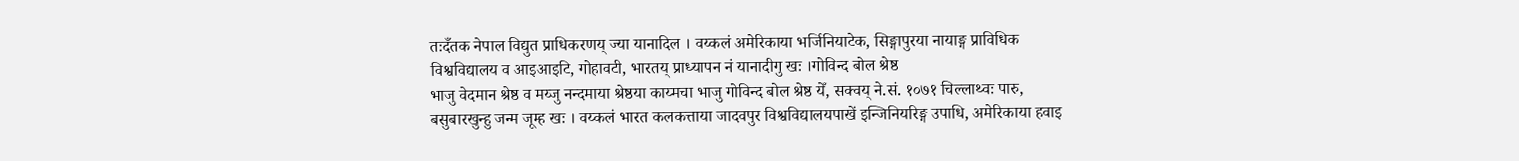तःदँतक नेपाल विद्युत प्राधिकरणय् ज्या यानादिल । वय्कलं अमेरिकाया भर्जिनियाटेक, सिङ्गापुरया नायाङ्ग प्राविधिक विश्वविद्यालय व आइआइटि, गोहावटी, भारतय् प्राध्यापन नं यानादीगु खः ।गोविन्द बोल श्रेष्ठ
भाजु वेदमान श्रेष्ठ व मय्जु नन्दमाया श्रेष्ठया काय्मचा भाजु गोविन्द बोल श्रेष्ठ येँ, सक्वय् ने.सं. १०७१ चिल्लाथ्वः पारु, बसुबारखुन्हु जन्म जूम्ह खः । वय्कलं भारत कलकत्ताया जादवपुर विश्वविद्यालयपाखें इन्जिनियरिङ्ग उपाधि, अमेरिकाया हवाइ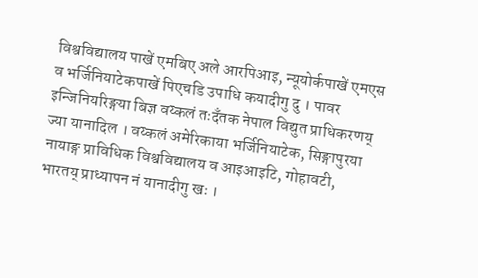विश्वविद्यालय पाखें एमबिए अले आरपिआइ, न्यूयोर्कपाखें एमएस व भर्जिनियाटेकपाखें पिएचडि उपाधि कयादीगु दु । पावर इन्जिनियरिङ्गया बिज्ञ वय्कलं तःदँतक नेपाल विद्युत प्राधिकरणय् ज्या यानादिल । वय्कलं अमेरिकाया भर्जिनियाटेक, सिङ्गापुरया नायाङ्ग प्राविधिक विश्वविद्यालय व आइआइटि, गोहावटी, भारतय् प्राध्यापन नं यानादीगु खः ।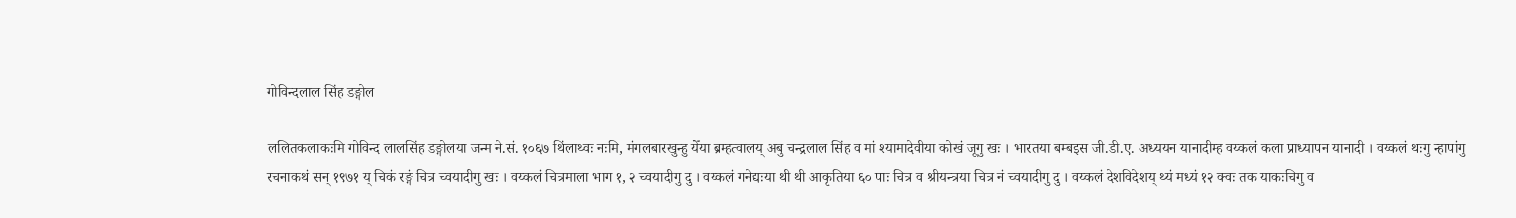गोविन्दलाल सिंह डङ्गोल

ललितकलाकःमि गोविन्द लालसिंह डङ्गोलया जन्म ने.सं. १०६७ थिंलाथ्वः नःमि, मंगलबारखुन्हु येँया ब्रम्हत्वालय् अबु चन्द्रलाल सिंह व मां श्यामादेवीया कोखं जूगु खः । भारतया बम्बइस जी.डी.ए. अध्ययन यानादीम्ह वय्कलं कला प्राध्यापन यानादी । वय्कलं थःगु न्हापांगु रचनाकथं सन् १९७१ य् चिकं रङ्गं चित्र च्वयादीगु खः । वय्कलं चित्रमाला भाग १, २ च्वयादीगु दु । वय्कलं गनेद्यःया थी थी आकृतिया ६० पाः चित्र व श्रीयन्त्रया चित्र नं च्वयादीगु दु । वय्कलं देशविदेशय् थ्यं मध्यं १२ क्वः तक याकःचिगु व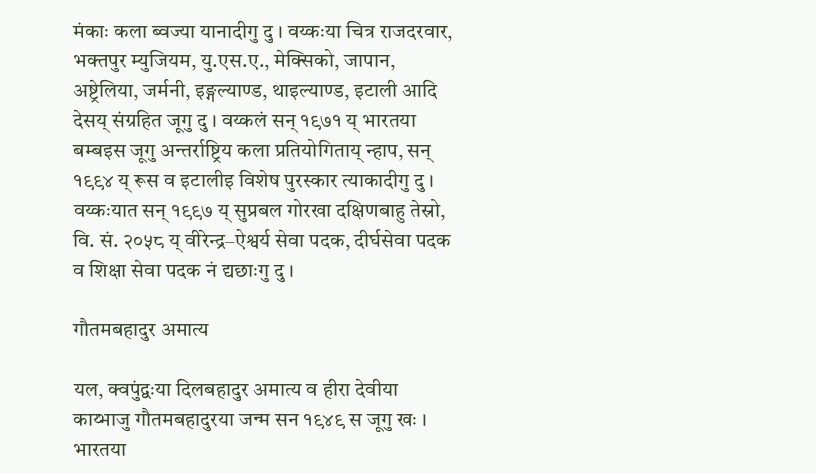मंकाः कला ब्वज्या यानादीगु दु । वय्कःया चित्र राजदरवार, भक्तपुर म्युजियम, यु.एस.ए., मेक्सिको, जापान, अष्ट्रेलिया, जर्मनी, इङ्गल्याण्ड, थाइल्याण्ड, इटाली आदि देसय् संग्रहित जूगु दु । वय्कलं सन् १९७१ य् भारतया बम्बइस जूगु अन्तर्राष्ट्रिय कला प्रतियोगिताय् न्हाप, सन् १९९४ य् रूस व इटालीइ विशेष पुरस्कार त्याकादीगु दु । वय्कःयात सन् १९९७ य् सुप्रबल गोरखा दक्षिणबाहु तेस्रो, वि. सं. २०५८ य् वीरेन्द्र–ऐश्वर्य सेवा पदक, दीर्घसेवा पदक व शिक्षा सेवा पदक नं द्यछाःगु दु ।

गौतमबहादुर अमात्य

यल, क्वपुंद्वःया दिलबहादुर अमात्य व हीरा देवीया काय्भाजु गौतमबहादुरया जन्म सन १९४९ स जूगु खः । भारतया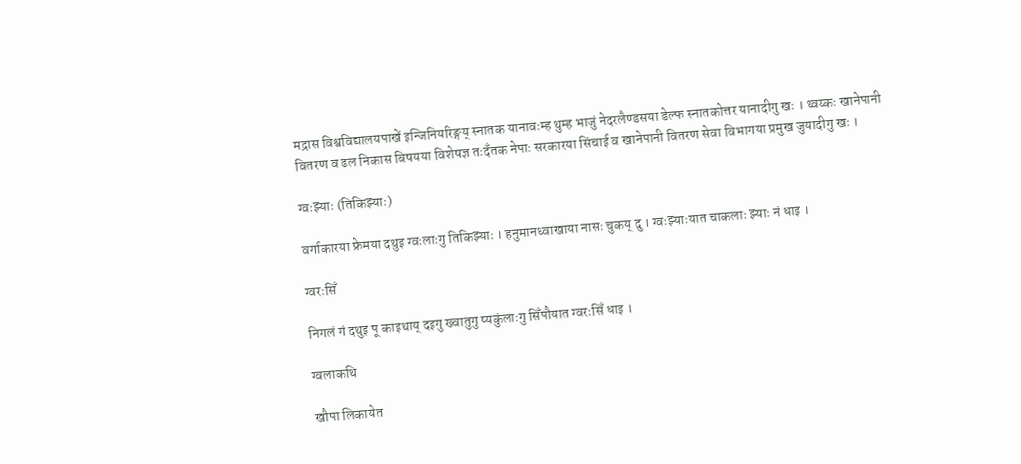मद्रास विश्वविद्यालयपाखें इन्जिनियरिङ्गय् स्नातक यानावःम्ह थुम्ह भाजुं नेदरलैण्डसया डेल्फ स्नातकोत्तर यानादीगु खः । थ्वय्कः खानेपानी वितरण व ढल निकास बिषयया विशेषज्ञ तःदँतक नेपाः सरकारया सिंचाई व खानेपानी वितरण सेवा विभागया प्रमुख जुयादीगु खः ।

ग्वःझ्याः (तिकिझ्याः)

वर्गाकारया फ्रेमया दथुइ ग्वःलाःगु तिकिझ्याः । हनुमानध्वाखाया नासः चुकय् दु । ग्वःझ्याःयात चाकलाः झ्याः नं धाइ ।

ग्वरःसिँ

निगलं गं दथुइ पू काइथाय् दइगु ख्वातुगु प्यकुंलाःगु सिँपौयात ग्वरःसिँ धाइ ।

ग्वलाकथि

खौपा लिकायेत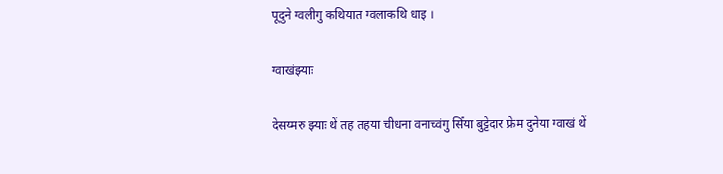पूदुने ग्वलीगु कथियात ग्वलाकथि धाइ ।

ग्वाखंझ्याः

देसय्मरु झ्याः थें तह तहया चीधना वनाच्वंगु सिँया बुट्टेदार फ्रेम दुनेया ग्वाखं थें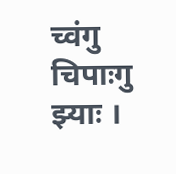च्वंगु चिपाःगु झ्याः ।